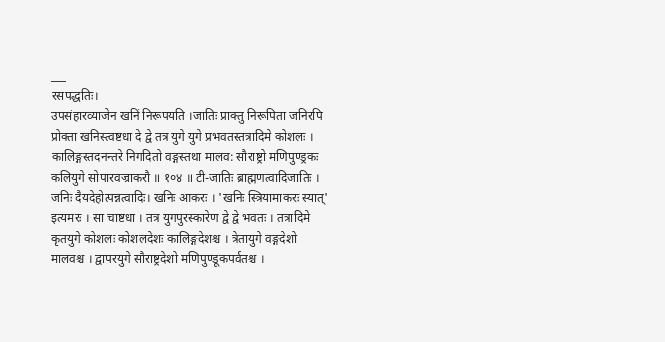___
रसपद्धतिः।
उपसंहारव्याजेन खनिं निरूपयति ।जातिः प्राक्तु निरूपिता जनिरपि प्रोक्ता खनिस्त्वष्टधा दे द्वे तत्र युगे युगे प्रभवतस्तत्रादिमे कोशलः । कालिङ्गस्तदनन्तरे निगदितो वङ्गस्तथा मालव: सौराष्ट्रो मणिपुण्ड्रकः कलियुगे सोपारवज्राकरौ ॥ १०४ ॥ टी-जातिः ब्राह्मणत्वादिजातिः । जनिः दैयदेहोत्पन्नत्वादिः। खनिः आकरः । 'खनिः स्त्रियामाकरः स्यात्' इत्यमरः । सा चाष्टधा । तत्र युगपुरस्कारेण द्वे द्वे भवतः । तत्रादिमे कृतयुगे कोशलः कोशलदेशः कालिङ्गदेशश्च । त्रेतायुगे वङ्गदेशो मालवश्च । द्वापरयुगे सौराष्ट्रदेशो मणिपुण्डूकपर्वतश्च ।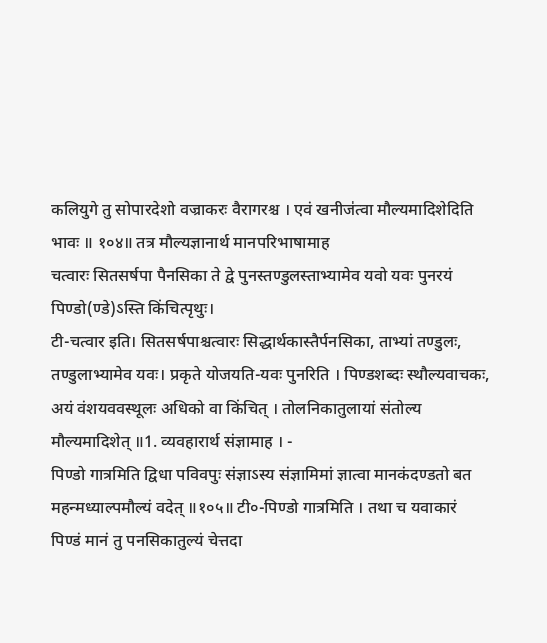कलियुगे तु सोपारदेशो वज्राकरः वैरागरश्च । एवं खनीज॑त्वा मौल्यमादिशेदिति भावः ॥ १०४॥ तत्र मौल्यज्ञानार्थ मानपरिभाषामाह
चत्वारः सितसर्षपा पैनसिका ते द्वे पुनस्तण्डुलस्ताभ्यामेव यवो यवः पुनरयं पिण्डो(ण्डे)ऽस्ति किंचित्पृथुः।
टी-चत्वार इति। सितसर्षपाश्चत्वारः सिद्धार्थकास्तैर्पनसिका, ताभ्यां तण्डुलः, तण्डुलाभ्यामेव यवः। प्रकृते योजयति-यवः पुनरिति । पिण्डशब्दः स्थौल्यवाचकः, अयं वंशयववस्थूलः अधिको वा किंचित् । तोलनिकातुलायां संतोल्य मौल्यमादिशेत् ॥1. व्यवहारार्थ संज्ञामाह । -
पिण्डो गात्रमिति द्विधा पविवपुः संज्ञाऽस्य संज्ञामिमां ज्ञात्वा मानकंदण्डतो बत महन्मध्याल्पमौल्यं वदेत् ॥१०५॥ टी०-पिण्डो गात्रमिति । तथा च यवाकारं पिण्डं मानं तु पनसिकातुल्यं चेत्तदा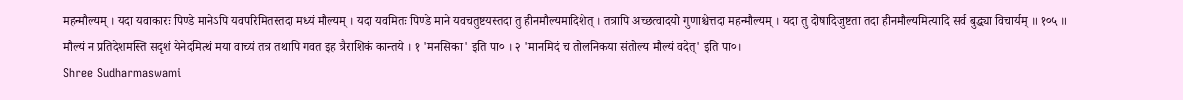महन्मौल्यम् । यदा यवाकारः पिण्डे मानेऽपि यवपरिमितस्तदा मध्यं मौल्यम् । यदा यवमितः पिण्डे माने यवचतुष्टयस्तदा तु हीनमौल्यमादिशेत् । तत्रापि अच्छत्वादयो गुणाश्चेत्तदा महन्मौल्यम् । यदा तु दोषादिजुष्टता तदा हीनमौल्यमित्यादि सर्व बुद्ध्या विचार्यम् ॥ १०५ ॥
मौल्यं न प्रतिदेशमस्ति सदृशं येनेदमित्थं मया वाच्यं तत्र तथापि गवत इह त्रैराशिकं कान्तये । १ 'मनसिका' इति पा० । २ 'मानमिदं च तोलनिकया संतोल्य मौल्यं वदेत्' इति पा०।
Shree Sudharmaswami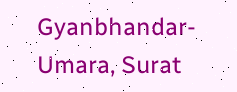Gyanbhandar-Umara, Surat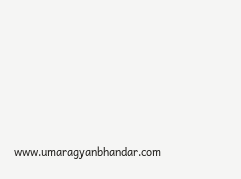www.umaragyanbhandar.com